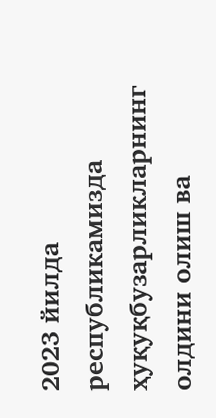2023 йилда республикамизда ҳуқуқбузарликларнинг олдини олиш ва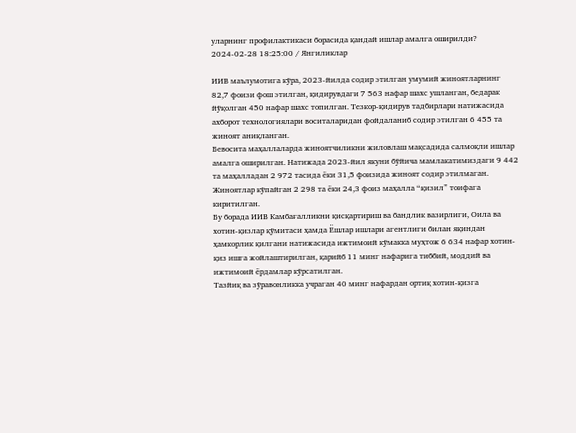уларнинг профилактикаси борасида қандай ишлар амалга оширилди?
2024-02-28 18:25:00 / Янгиликлар

ИИВ маълумотига кўра, 2023-йилда содир этилган умумий жиноятларнинг 82,7 фоизи фош этилган, қидирувдаги 7 563 нафар шахс ушланган, бедарак йўқолган 450 нафар шахс топилган. Тезкор-қидирув тадбирлари натижасида ахборот технологиялари воситаларидан фойдаланиб содир этилган 6 455 та жиноят аниқланган.
Бевосита маҳаллаларда жиноятчиликни жиловлаш мақсадида салмоқли ишлар амалга оширилган. Натижада 2023-йил якуни бўйича мамлакатимиздаги 9 442 та маҳалладан 2 972 тасида ёки 31,5 фоизида жиноят содир этилмаган. Жиноятлар кўпайган 2 298 та ёки 24,3 фоиз маҳалла “қизил” тоифага киритилган.
Бу борада ИИВ Камбағалликни қисқартириш ва бандлик вазирлиги, Оила ва хотин-қизлар қўмитаси ҳамда Ёшлар ишлари агентлиги билан яқиндан ҳамкорлик қилгани натижасида ижтимоий кўмакка муҳтож 6 634 нафар хотин-қиз ишга жойлаштирилган, қарийб 11 минг нафарига тиббий, моддий ва ижтимоий ёрдамлар кўрсатилган.
Тазйиқ ва зўравонликка учраган 40 минг нафардан ортиқ хотин-қизга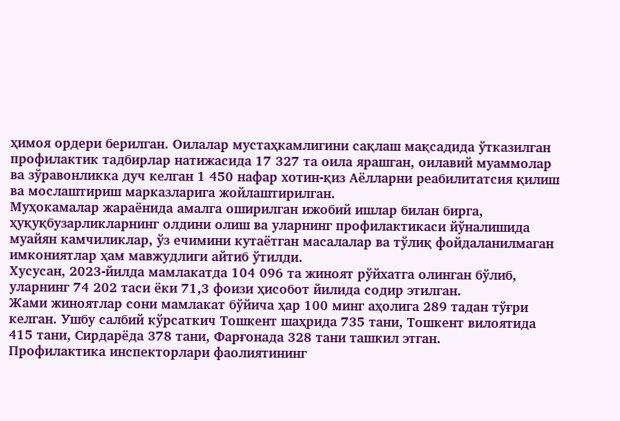ҳимоя ордери берилган. Оилалар мустаҳкамлигини сақлаш мақсадида ўтказилган профилактик тадбирлар натижасида 17 327 та оила ярашган, оилавий муаммолар ва зўравонликка дуч келган 1 450 нафар хотин-қиз Аёлларни реабилитатсия қилиш ва мослаштириш марказларига жойлаштирилган.
Муҳокамалар жараёнида амалга оширилган ижобий ишлар билан бирга, ҳуқуқбузарликларнинг олдини олиш ва уларнинг профилактикаси йўналишида муайян камчиликлар, ўз ечимини кутаётган масалалар ва тўлиқ фойдаланилмаган имкониятлар ҳам мавжудлиги айтиб ўтилди.
Хусусан, 2023-йилда мамлакатда 104 096 та жиноят рўйхатга олинган бўлиб, уларнинг 74 202 таси ёки 71,3 фоизи ҳисобот йилида содир этилган.
Жами жиноятлар сони мамлакат бўйича ҳар 100 минг аҳолига 289 тадан тўғри келган. Ушбу салбий кўрсаткич Тошкент шаҳрида 735 тани, Тошкент вилоятида 415 тани, Сирдарёда 378 тани, Фарғонада 328 тани ташкил этган.
Профилактика инспекторлари фаолиятининг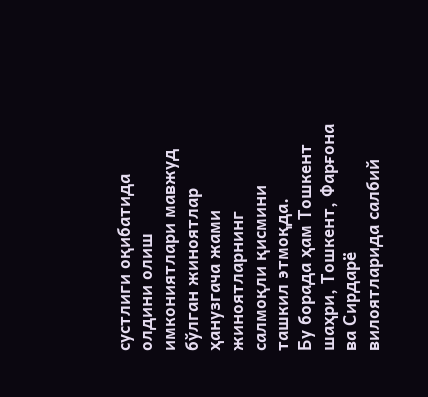сустлиги оқибатида олдини олиш имкониятлари мавжуд бўлган жиноятлар ҳанузгача жами жиноятларнинг салмоқли қисмини ташкил этмоқда.
Бу борада ҳам Тошкент шаҳри, Тошкент, Фарғона ва Сирдарё вилоятларида салбий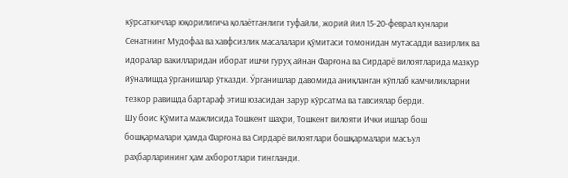кўрсаткичлар юқорилигича қолаётганлиги туфайли, жорий йил 15-20-феврал кунлари Сенатнинг Мудофаа ва хавфсизлик масалалари қўмитаси томонидан мутасадди вазирлик ва идоралар вакилларидан иборат ишчи гуруҳ айнан Фарғона ва Сирдарё вилоятларида мазкур йўналишда ўрганишлар ўтказди. Ўрганишлар давомида аниқланган кўплаб камчиликларни тезкор равишда бартараф этиш юзасидан зарур кўрсатма ва тавсиялар берди.
Шу боис Қўмита мажлисида Тошкент шаҳри, Тошкент вилояти Ички ишлар бош бошқармалари ҳамда Фарғона ва Сирдарё вилоятлари бошқармалари масъул раҳбарларининг ҳам ахборотлари тингланди.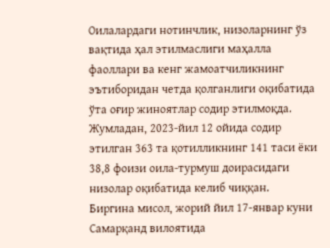Оилалардаги нотинчлик, низоларнинг ўз вақтида ҳал этилмаслиги маҳалла фаоллари ва кенг жамоатчиликнинг эътиборидан четда қолганлиги оқибатида ўта оғир жиноятлар содир этилмоқда.
Жумладан, 2023-йил 12 ойида содир этилган 363 та қотилликнинг 141 таси ёки 38,8 фоизи оила-турмуш доирасидаги низолар оқибатида келиб чиққан.
Биргина мисол, жорий йил 17-январ куни Самарқанд вилоятида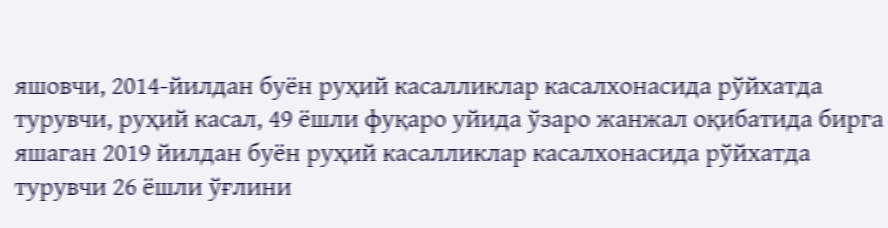яшовчи, 2014-йилдан буён руҳий касалликлар касалхонасида рўйхатда турувчи, руҳий касал, 49 ёшли фуқаро уйида ўзаро жанжал оқибатида бирга яшаган 2019 йилдан буён руҳий касалликлар касалхонасида рўйхатда турувчи 26 ёшли ўғлини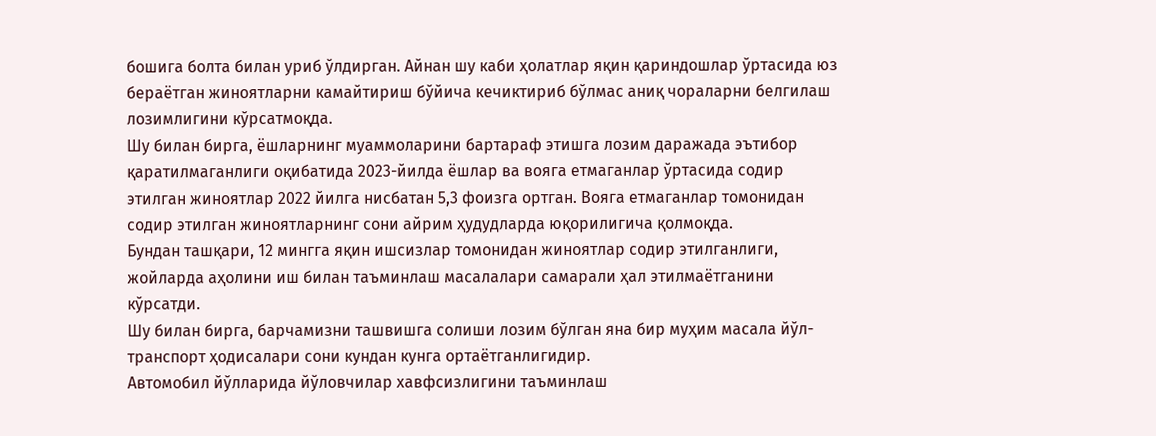бошига болта билан уриб ўлдирган. Айнан шу каби ҳолатлар яқин қариндошлар ўртасида юз бераётган жиноятларни камайтириш бўйича кечиктириб бўлмас аниқ чораларни белгилаш лозимлигини кўрсатмоқда.
Шу билан бирга, ёшларнинг муаммоларини бартараф этишга лозим даражада эътибор қаратилмаганлиги оқибатида 2023-йилда ёшлар ва вояга етмаганлар ўртасида содир этилган жиноятлар 2022 йилга нисбатан 5,3 фоизга ортган. Вояга етмаганлар томонидан содир этилган жиноятларнинг сони айрим ҳудудларда юқорилигича қолмоқда.
Бундан ташқари, 12 мингга яқин ишсизлар томонидан жиноятлар содир этилганлиги, жойларда аҳолини иш билан таъминлаш масалалари самарали ҳал этилмаётганини кўрсатди.
Шу билан бирга, барчамизни ташвишга солиши лозим бўлган яна бир муҳим масала йўл-транспорт ҳодисалари сони кундан кунга ортаётганлигидир.
Автомобил йўлларида йўловчилар хавфсизлигини таъминлаш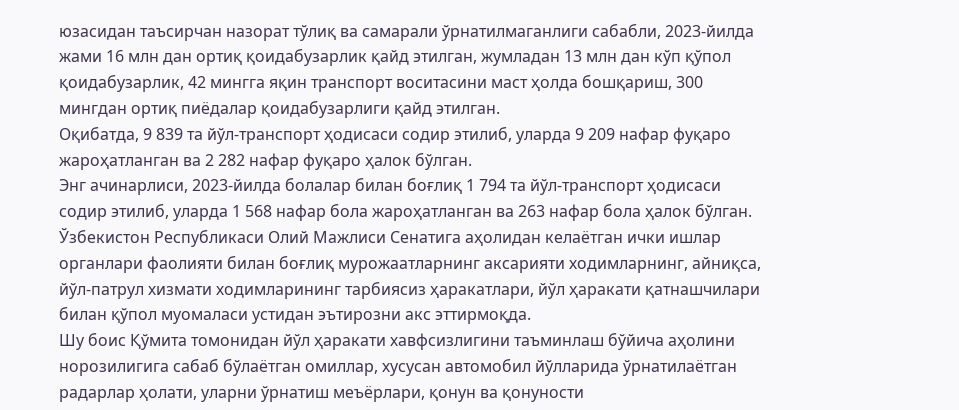юзасидан таъсирчан назорат тўлиқ ва самарали ўрнатилмаганлиги сабабли, 2023-йилда жами 16 млн дан ортиқ қоидабузарлик қайд этилган, жумладан 13 млн дан кўп қўпол қоидабузарлик, 42 мингга яқин транспорт воситасини маст ҳолда бошқариш, 300 мингдан ортиқ пиёдалар қоидабузарлиги қайд этилган.
Оқибатда, 9 839 та йўл-транспорт ҳодисаси содир этилиб, уларда 9 209 нафар фуқаро жароҳатланган ва 2 282 нафар фуқаро ҳалок бўлган.
Энг ачинарлиси, 2023-йилда болалар билан боғлиқ 1 794 та йўл-транспорт ҳодисаси содир этилиб, уларда 1 568 нафар бола жароҳатланган ва 263 нафар бола ҳалок бўлган.
Ўзбекистон Республикаси Олий Мажлиси Сенатига аҳолидан келаётган ички ишлар органлари фаолияти билан боғлиқ мурожаатларнинг аксарияти ходимларнинг, айниқса, йўл-патрул хизмати ходимларининг тарбиясиз ҳаракатлари, йўл ҳаракати қатнашчилари билан қўпол муомаласи устидан эътирозни акс эттирмоқда.
Шу боис Қўмита томонидан йўл ҳаракати хавфсизлигини таъминлаш бўйича аҳолини норозилигига сабаб бўлаётган омиллар, хусусан автомобил йўлларида ўрнатилаётган радарлар ҳолати, уларни ўрнатиш меъёрлари, қонун ва қонуности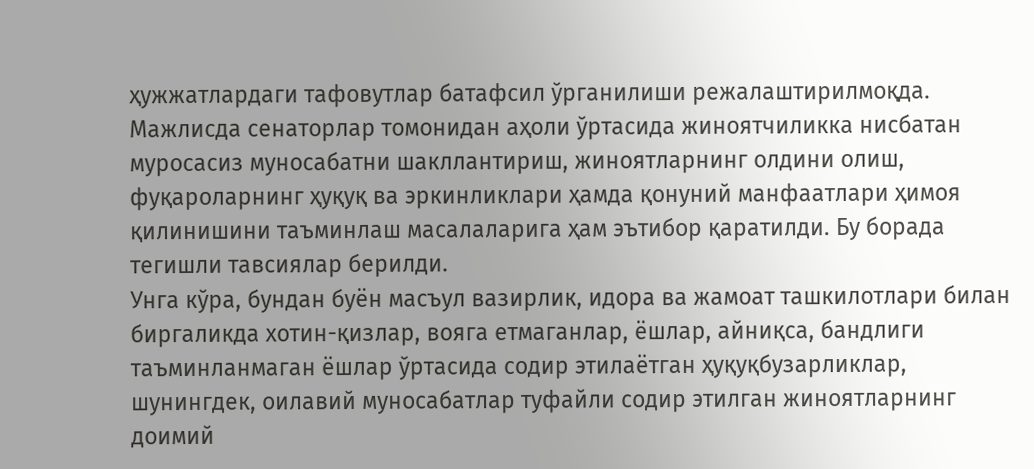ҳужжатлардаги тафовутлар батафсил ўрганилиши режалаштирилмоқда.
Мажлисда сенаторлар томонидан аҳоли ўртасида жиноятчиликка нисбатан муросасиз муносабатни шакллантириш, жиноятларнинг олдини олиш, фуқароларнинг ҳуқуқ ва эркинликлари ҳамда қонуний манфаатлари ҳимоя қилинишини таъминлаш масалаларига ҳам эътибор қаратилди. Бу борада тегишли тавсиялар берилди.
Унга кўра, бундан буён масъул вазирлик, идора ва жамоат ташкилотлари билан биргаликда хотин-қизлар, вояга етмаганлар, ёшлар, айниқса, бандлиги таъминланмаган ёшлар ўртасида содир этилаётган ҳуқуқбузарликлар, шунингдек, оилавий муносабатлар туфайли содир этилган жиноятларнинг доимий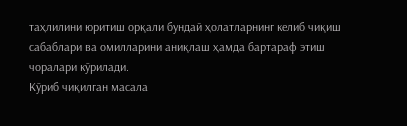таҳлилини юритиш орқали бундай ҳолатларнинг келиб чиқиш сабаблари ва омилларини аниқлаш ҳамда бартараф этиш чоралари кўрилади.
Кўриб чиқилган масала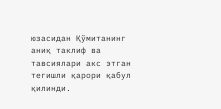юзасидан Қўмитанинг аниқ таклиф ва тавсиялари акс этган тегишли қарори қабул қилинди.